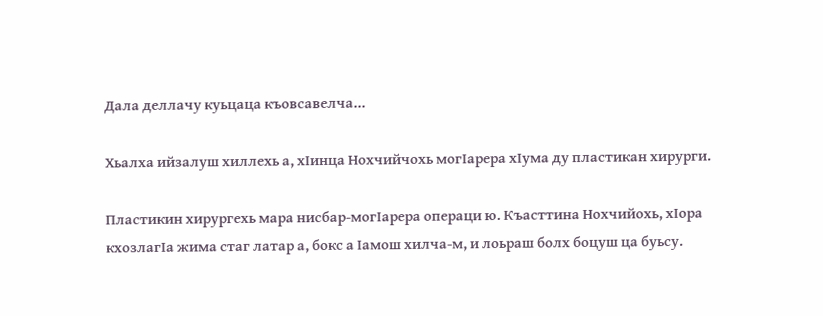Дала деллачу куьцаца къовсавелча...

Хьалха ийзалуш хиллехь а, хIинца Нохчийчохь могIарера хIума ду пластикан хирурги.

Пластикин хирургехь мара нисбар-могIарера операци ю. Къасттина Нохчийохь, хIора кхозлагIа жима стаг латар а, бокс а Iамош хилча-м, и лоьраш болх боцуш ца буьсу.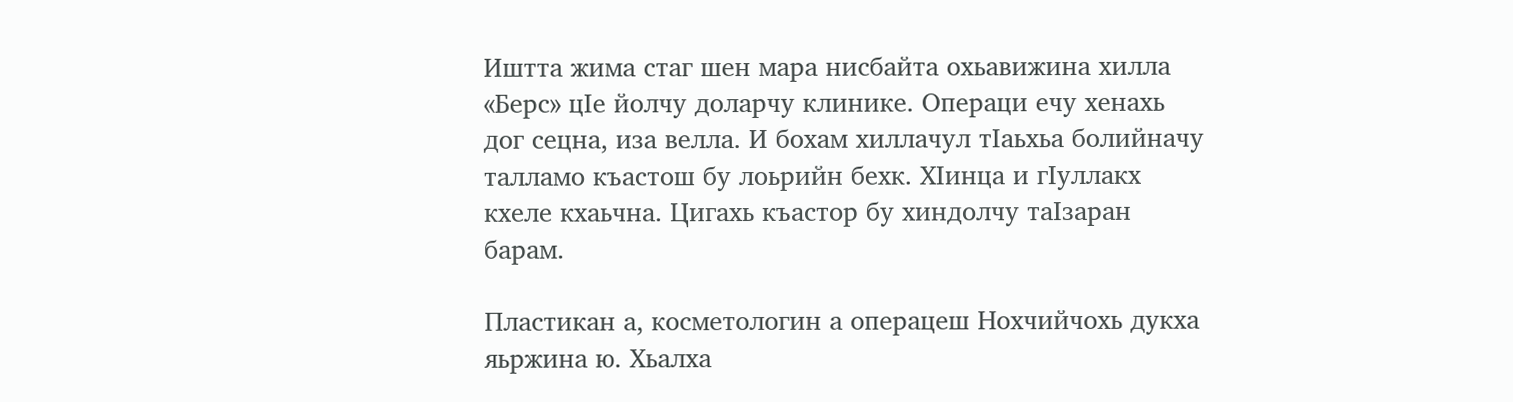Иштта жима стаг шен мара нисбайта охьавижина хилла «Берс» цIе йолчу доларчу клинике. Операци ечу хенахь дог сецна, иза велла. И бохам хиллачул тIаьхьа болийначу талламо къастош бу лоьрийн бехк. ХIинца и гIуллакх кхеле кхаьчна. Цигахь къастор бу хиндолчу таIзаран барам.

Пластикан а, косметологин а операцеш Нохчийчохь дукха яьржина ю. Хьалха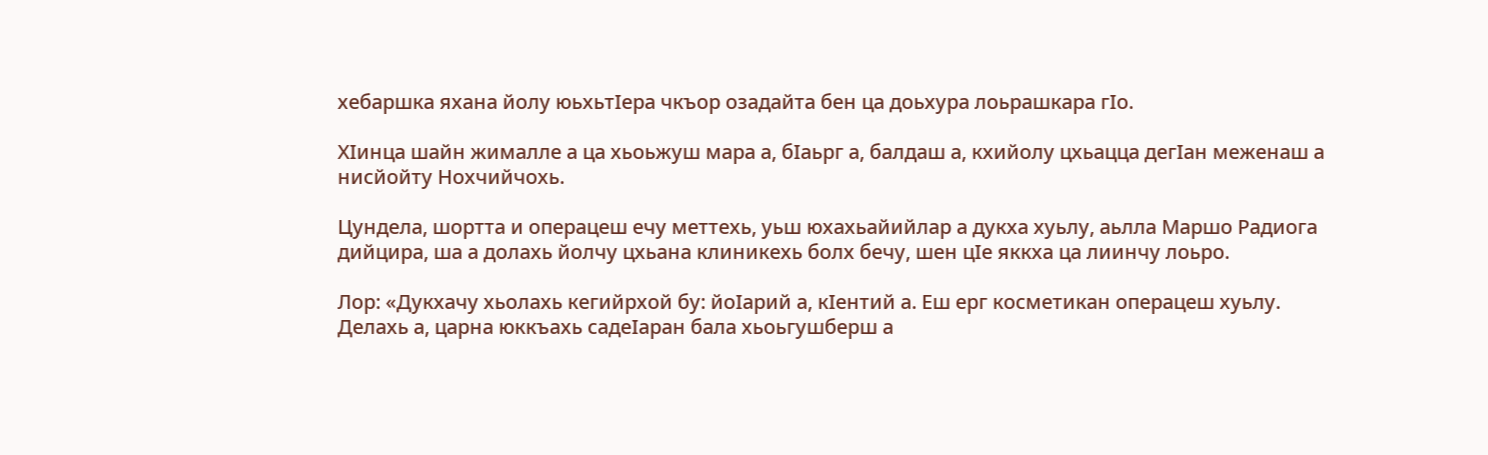хебаршка яхана йолу юьхьтIера чкъор озадайта бен ца доьхура лоьрашкара гIо.

ХIинца шайн жималле а ца хьоьжуш мара а, бIаьрг а, балдаш а, кхийолу цхьацца дегIан меженаш а нисйойту Нохчийчохь.

Цундела, шортта и операцеш ечу меттехь, уьш юхахьайийлар а дукха хуьлу, аьлла Маршо Радиога дийцира, ша а долахь йолчу цхьана клиникехь болх бечу, шен цIе яккха ца лиинчу лоьро.

Лор: «Дукхачу хьолахь кегийрхой бу: йоIарий а, кIентий а. Еш ерг косметикан операцеш хуьлу. Делахь а, царна юккъахь садеIаран бала хьоьгушберш а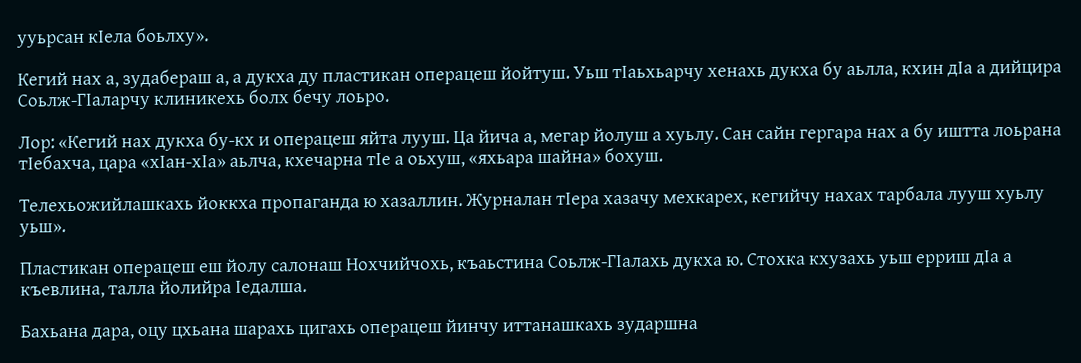ууьрсан кIела боьлху».

Кегий нах а, зудабераш а, а дукха ду пластикан операцеш йойтуш. Уьш тIаьхьарчу хенахь дукха бу аьлла, кхин дIа а дийцира Соьлж-ГIаларчу клиникехь болх бечу лоьро.

Лор: «Кегий нах дукха бу-кх и операцеш яйта лууш. Ца йича а, мегар йолуш а хуьлу. Сан сайн гергара нах а бу иштта лоьрана тIебахча, цара «хIан-хIа» аьлча, кхечарна тIе а оьхуш, «яхьара шайна» бохуш.

Телехьожийлашкахь йоккха пропаганда ю хазаллин. Журналан тIера хазачу мехкарех, кегийчу нахах тарбала лууш хуьлу уьш».

Пластикан операцеш еш йолу салонаш Нохчийчохь, къаьстина Соьлж-ГIалахь дукха ю. Стохка кхузахь уьш ерриш дIа а къевлина, талла йолийра Iедалша.

Бахьана дара, оцу цхьана шарахь цигахь операцеш йинчу иттанашкахь зударшна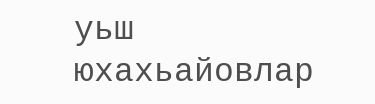уьш юхахьайовлар